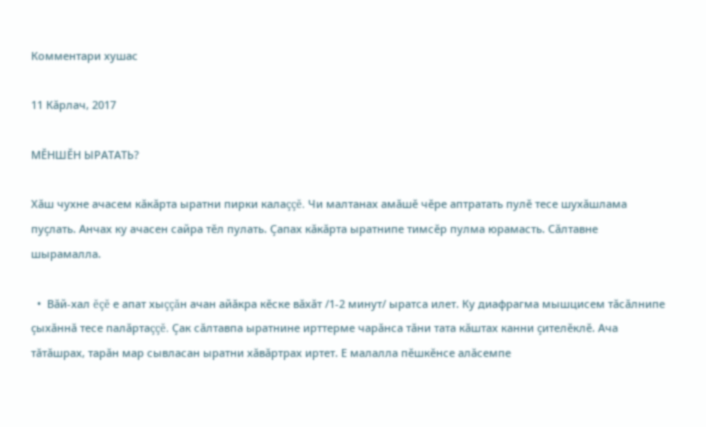Комментари хушас

11 Кăрлач, 2017

МĔНШĔН ЫРАТАТЬ?

Хăш чухне ачасем кăкăрта ыратни пирки калаççĕ. Чи малтанах амăшĕ чĕре аптратать пулĕ тесе шухăшлама пуçлать. Анчах ку ачасен сайра тĕл пулать. Çапах кăкăрта ыратнипе тимсĕр пулма юрамасть. Сăлтавне шырамалла.

  •  Вăй-хал ĕçĕ е апат хыççăн ачан айăкра кĕске вăхăт /1-2 минут/ ыратса илет. Ку диафрагма мышцисем тăсăлнипе çыхăннă тесе палăртаççĕ. Çак сăлтавпа ыратнине ирттерме чарăнса тăни тата кăштах канни çителĕклĕ. Ача тăтăшрах, тарăн мар сывласан ыратни хăвăртрах иртет. Е малалла пĕшкĕнсе алăсемпе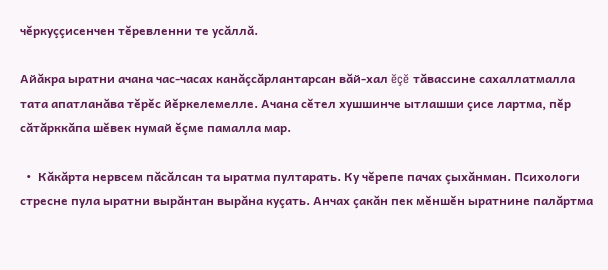чĕркуççисенчен тĕревленни те усăллă.

Айăкра ыратни ачана час-часах канăçсăрлантарсан вăй-хал ĕçĕ тăвассине сахаллатмалла тата апатланăва тĕрĕс йĕркелемелле. Ачана сĕтел хушшинче ытлашши çисе лартма, пĕр сăтăрккăпа шĕвек нумай ĕçме памалла мар.

  •  Кăкăрта нервсем пăсăлсан та ыратма пултарать. Ку чĕрепе пачах çыхăнман. Психологи стресне пула ыратни вырăнтан вырăна куçать. Анчах çакăн пек мĕншĕн ыратнине палăртма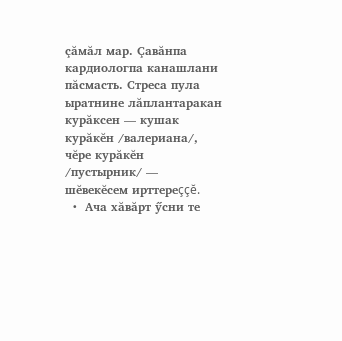çăмăл мар. Çавăнпа кардиологпа канашлани пăсмасть. Стреса пула ыратнине лăплантаракан курăксен — кушак курăкĕн /валериана/, чĕре курăкĕн /пустырник/ — шĕвекĕсем ирттереççĕ.
  •  Ача хăвăрт ӳсни те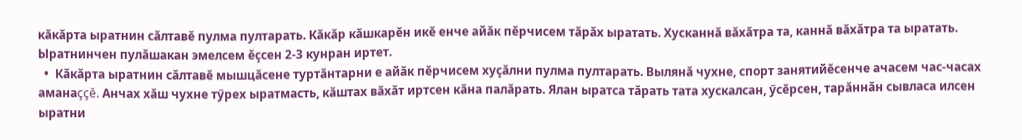кăкăрта ыратнин сăлтавĕ пулма пултарать. Кăкăр кăшкарĕн икĕ енче айăк пĕрчисем тăрăх ыратать. Хусканнă вăхăтра та, каннă вăхăтра та ыратать. Ыратнинчен пулăшакан эмелсем ĕçсен 2-3 кунран иртет.
  •  Кăкăрта ыратнин сăлтавĕ мышцăсене туртăнтарни е айăк пĕрчисем хуçăлни пулма пултарать. Вылянă чухне, спорт занятийĕсенче ачасем час-часах аманаççĕ. Анчах хăш чухне тӳрех ыратмасть, кăштах вăхăт иртсен кăна палăрать. Ялан ыратса тăрать тата хускалсан, ӳсĕрсен, тарăннăн сывласа илсен ыратни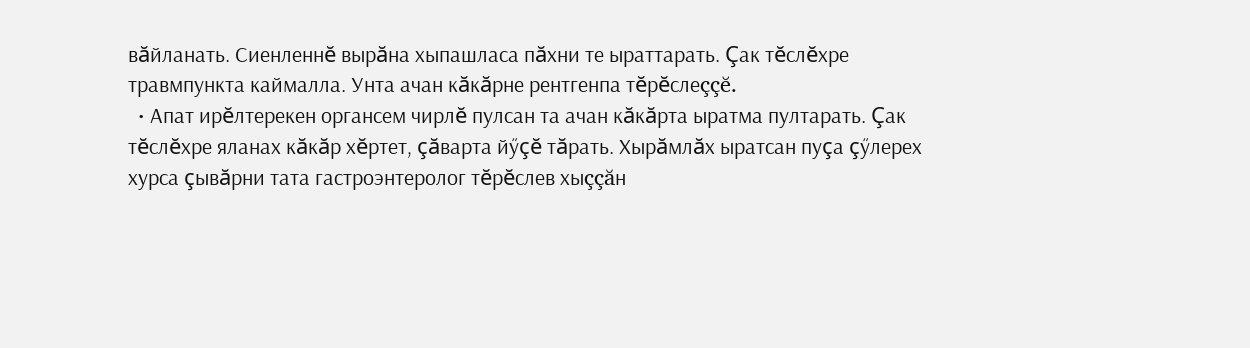вăйланать. Сиенленнĕ вырăна хыпашласа пăхни те ыраттарать. Çак тĕслĕхре травмпункта каймалла. Унта ачан кăкăрне рентгенпа тĕрĕслеççĕ.
  • Апат ирĕлтерекен органсем чирлĕ пулсан та ачан кăкăрта ыратма пултарать. Çак тĕслĕхре яланах кăкăр хĕртет, çăварта йӳçĕ тăрать. Хырăмлăх ыратсан пуçа çӳлерех хурса çывăрни тата гастроэнтеролог тĕрĕслев хыççăн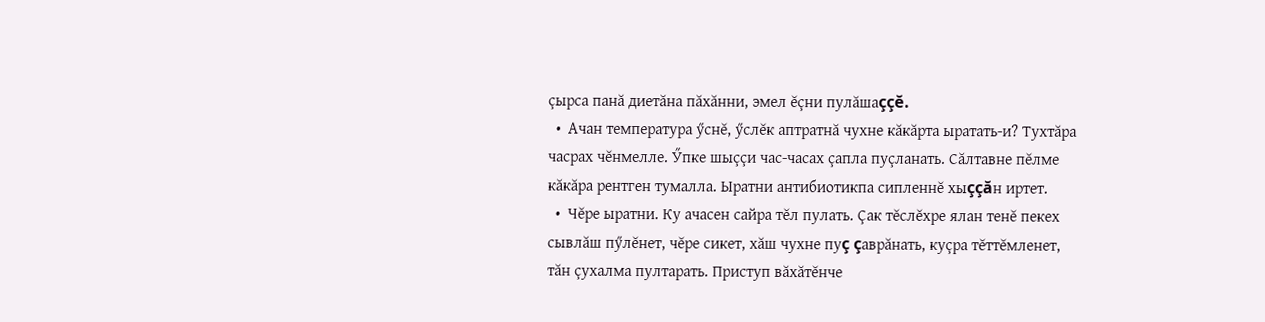çырса панă диетăна пăхăнни, эмел ĕçни пулăшаççĕ.
  •  Ачан температура ӳснĕ, ӳслĕк аптратнă чухне кăкăрта ыратать-и? Тухтăра часрах чĕнмелле. Ӳпке шыççи час-часах çапла пуçланать. Сăлтавне пĕлме кăкăра рентген тумалла. Ыратни антибиотикпа сипленнĕ хыççăн иртет.
  •  Чĕре ыратни. Ку ачасен сайра тĕл пулать. Çак тĕслĕхре ялан тенĕ пекех сывлăш пӳлĕнет, чĕре сикет, хăш чухне пуç çаврăнать, куçра тĕттĕмленет, тăн çухалма пултарать. Приступ вăхăтĕнче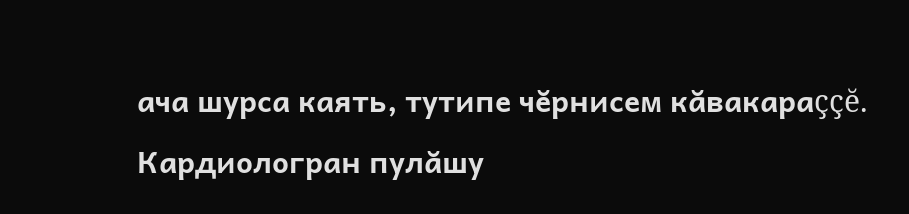ача шурса каять, тутипе чĕрнисем кăвакараççĕ. Кардиологран пулăшу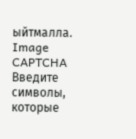ыйтмалла.
Image CAPTCHA
Введите символы, которые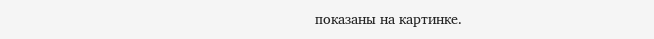показаны на картинке.